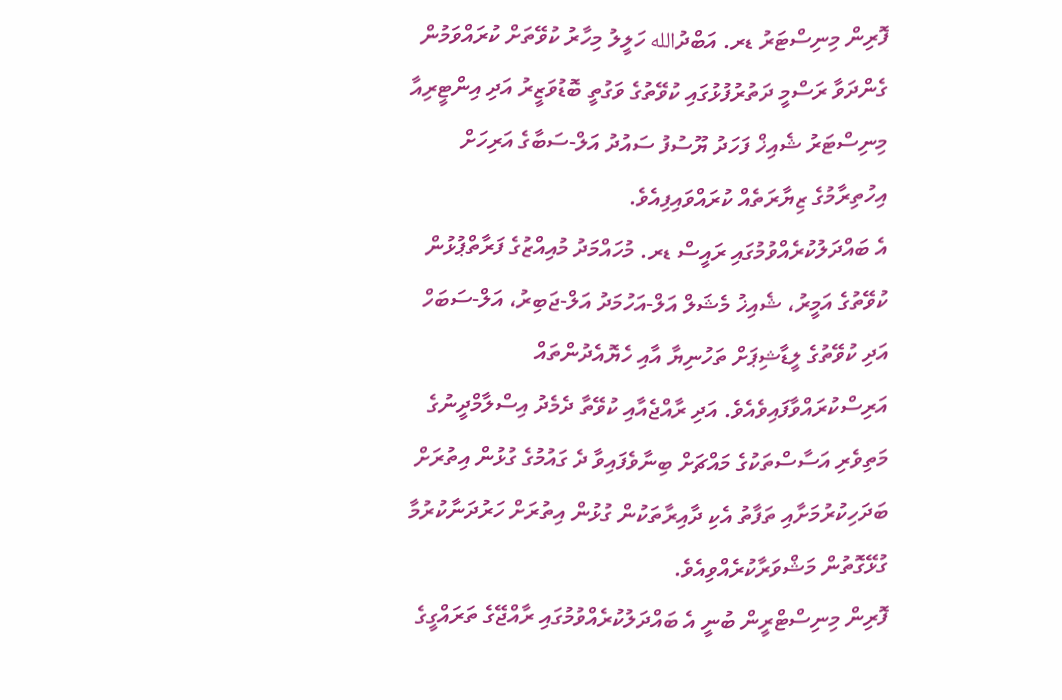ފޮރިން މިނިސްޓަރު ޑރ. އަބްދުالله ހަލީލު މިހާރު ކުވޭތަށް ކުރައްވަމުން ގެންދަވާ ރަސްމީ ދަތުރުފުޅުގައި ކުވޭތުގެ ވަގުތީ ބޮޑުވަޒީރު އަދި އިންޓީރިއާ މިނިސްޓަރު ޝެއިޚް ފަހަދު ޔޫސުފު ސައުދު އަލް-ސަބާގެ އަރިހަށް އިހުތިރާމުގެ ޒިޔާރަތެއް ކުރައްވައިފިއެވެ.
އެ ބައްދަލުކުރެއްވުމުގައި ރައީސް ޑރ. މުހައްމަދު މުއިއްޒުގެ ފަރާތްޕުޅުން ކުވޭތުގެ އަމީރު، ޝެއިޚު މެޝަލް އަލް-އަހުމަދު އަލް-ޖަބިރު، އަލް-ސަބަހް އަދި ކުވޭތުގެ ލީޑާޝިޕަށް ތަހުނިޔާ އާއި ހެޔޮއެދުންތައް އަރިސްކުރައްވާފައިވެއެވެ. އަދި ރާއްޖެއާއި ކުވޭތާ ދެމެދު އިސްލާމްދީނުގެ މަތިވެރި އަސާސްތަކުގެ މައްޗަށް ބިނާވެފައިވާ ދެ ގައުމުގެ ގުޅުން އިތުރަށް ބަދަހިކުރުމަށާއި ތަފާތު އެކި ދާއިރާތަކުން ގުޅުން އިތުރަށް ހަރުދަނާކުރުމާ ގުޅޭގޮތުން މަޝްވަރާކުރެއްވިއެވެ.
ފޮރިން މިނިސްޓްރީން ބުނީ އެ ބައްދަލުކުރެއްވުމުގައި ރާއްޖޭގެ ތަރައްގީގެ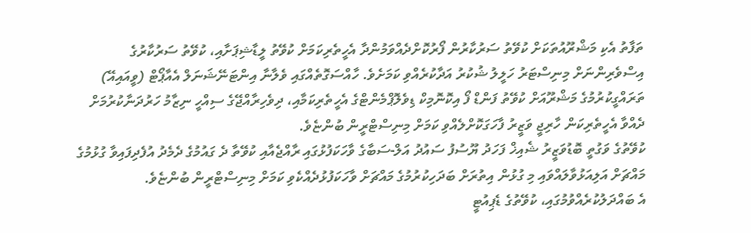ތަފާތު އެކި މަޝްރޫއުތަކަށް ކުވޭތު ސަރުކާރުން ފޯރުކޮށްދެއްވަމުންދާ އެހީތެރިކަމަށް ކުވޭތު ލީޑާޝިޕަށާއި، ކުވޭތު ސަރުކާރުގެ އިސްވެރިންނަށް މިނިސްޓަރު ހަލީލު ޝުކުރު އަދާކުރެއްވި ކަމަށެވެ. ހާއްސަގޮތެއްގައި ވެލާނާ އިންޓަނޭޝަނަލް އެއާޕޯޓް (ވީއައިއޭ) ތަރައްގީކުރުމުގެ މަޝްރޫއަށް ކުވޭތު ފަންޑް ފޯ އިކޮނޮމިކް ޑިވެލޮޕްމެންޓްގެ އެހީތެރިކަމާއި، ދިވެހިރާއްޖޭގެ ސިއްހީ ނިޒާމު ހަރުދަނާކުރުމަށް ދެއްވާ އެހީތެރިކަން ހާރިޖީ ވަޒީރު ފާހަގަކޮށްލެއްވި ކަމަށް މިނިސްޓްރީން ބުންޏެވެ.
ކުވޭތުގެ ވަގުތީ ބޮޑުވަޒީރު ޝެއިޚް ފަހަދު ޔޫސުފު ސައުދު އަލް-ސަބާގެ ވާހަކަފުޅުގައި ރާއްޖެއާއި ކުވޭތާ ދެ ގައުމުގެ ދެމެދު އުފެދިފައިވާ ގުޅުމުގެ މައްޗަށް އަލިއަޅުވާލައްވައި މި ގުޅުން އިތުރަށް ބަދަހިކުރުމުގެ މައްޗަށް ވާހަކަފުޅުދެއްކެވި ކަމަށް މިނިސްޓްރީން ބުންޏެވެ.
އެ ބައްދަލުކުރެއްވުމުގައި، ކުވޭތުގެ ޑެޕިއުޓީ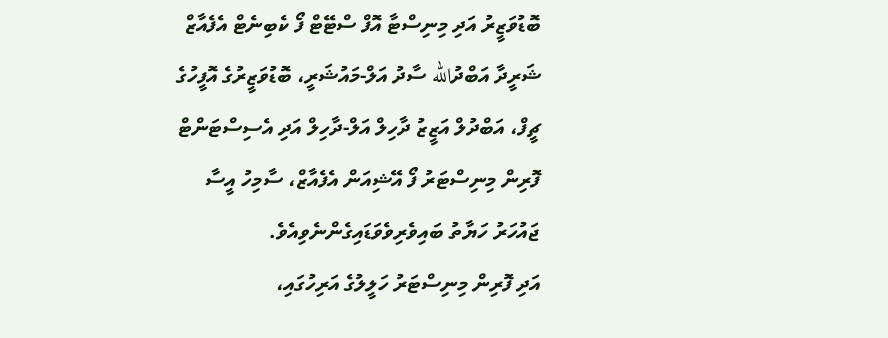ބޮޑުވަޒީރު އަދި މިނިސްޓާ އޮފް ސްޓޭޓް ފޯ ކެބިނެޓް އެފެއާޒް ޝަރީދާ އަބްދުالله ސާދު އަލް-މައުޝަރީ، ބޮޑުވަޒީރުގެ އޮފީހުގެ ޗީފް، އަބްދުލް އަޒީޒު ދާހިލް އަލް-ދާހިލް އަދި އެސިސްޓަންޓް ފޮރިން މިނިސްޓަރު ފޯ އޭޝިއަން އެފެއާޒް، ސާމިހު އީސާ ޖައުހަރު ހަޔާތު ބައިވެރިވެވަޑައިގެންނެވިއެވެ.
އަދި ފޮރިން މިނިސްޓަރު ހަލީލުގެ އަރިހުގައި،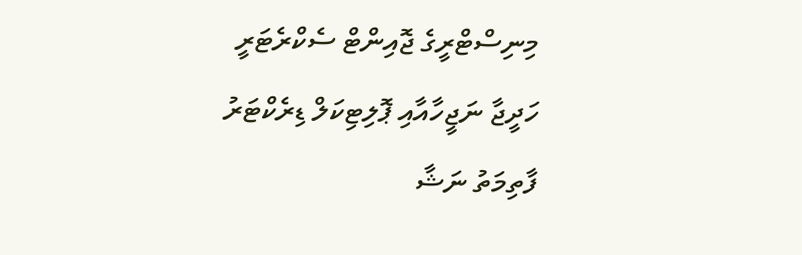މިނިސްޓްރީގެ ޖޮއިންޓް ސެކްރެޓަރީ ހަދީޖާ ނަޖީހާއާއި ޕޮލިޓިކަލް ޑިރެކްޓަރު ފާތިމަތު ނަޝާ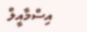އިސްމާއީލް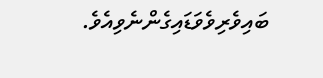ބައިވެރިވެވަޑައިގެންނެވިއެވެ.